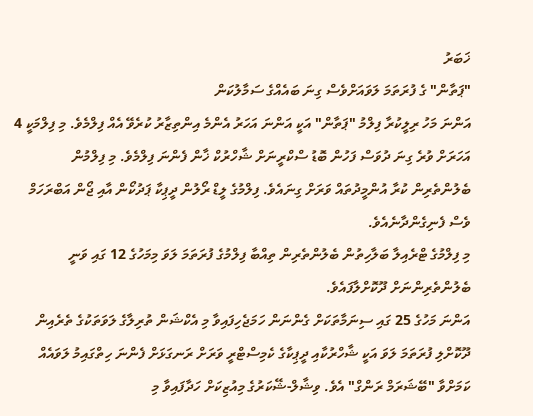ޚަބަރު
"ޕަތާން" ގެ ފުރަތަމަ ލަވައަށްވެސް ގިނަ ބައެއްގެ ސަމާލުކަން
އަންނަ މަހު ރިލީކުރާ ފިލްމު "ޕަތާން" އަކީ އަންނަ އަހަރު އެންމެ އިންތިޒާރު ކުރެވޭ އެއް ފިލްމެވެ. މި ފިލްމަކީ 4 އަހަރަށް ވުރެ ގިނަ ދުވަސް ފަހުން ބޮޑު ސްކްރީނަށް ޝާހްރުކް ޚާން ފެންނަ ފިލްމެވެ. މި ފިލްމުން ބެލުންތެރިން ކުރާ އުންމީދުތައް ވަރަށް ގިނައެވެ. ފިލްމުގެ ލީޑް ރޯލުން ދީޕިކާ ޕަދުކޯން އާއި ޖޯން އަބްރަހަމް ވެސް ފެނިގެންދާނެއެވެ.
މި ފިލްމުގެ ޓްރެއިލާ ބަލާހިތުން ބެލުންތެރިން ތިއްބާ ފިލްމުގެ ފުރަތަމަ ލަވަ މިމަހުގެ 12 ގައި ވަނީ ބެލުންތެރިންނަށް ދޫކޮށްލާފައެވެ.
އަންނަ މަހުގެ 25 ގައި ސިނަމާތަކަށް ގެންނަން ހަމަޖެހިފައިވާ މި އެކްޝަން ތުރިލާގެ ލަވަތަކުގެ ތެރެއިން ދޫކޮށްލި ފުރަތަމަ ލަވަ އަކީ ޝާހްރުކާއި ދީޕިކާގެ ކެމިސްޓްރީ ވަރަށް ރަނގަޅަށް ފެންނަ ހިތްގައިމު ލަވައެއް ކަމަށްވާ "ބޭޝަރަމް ރަންގް" އެވެ. ވިޝާލް-ޝޭކަރުގެ މިއުޒިކަށް ހަދާފައިވާ މި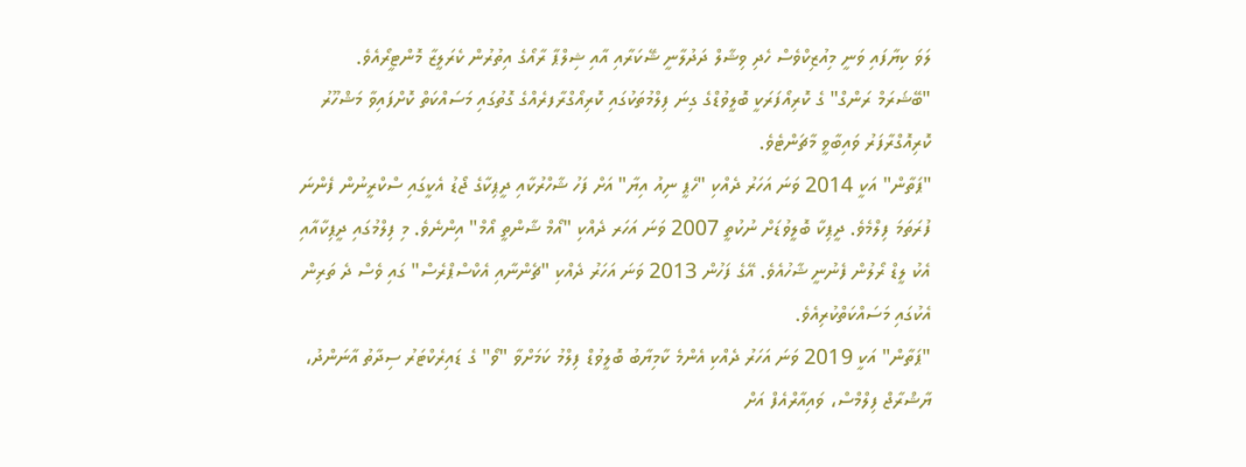ލަވަ ކިޔާފައި ވަނީ މިއުޒިކްވެސް ހެދި ވިޝާލް ދަދުލާނީ ޝޭކަރާއި އާއި ޝިލްޕާ ރާއޯގެ އިތުރުން ކެރަލީޒާ މޮންޓީރޯއެވެ.
"ބޭޝަރަމް ރަންގް" ގެ ކޮރިއޯފަރަކީ ބޮލީވުޑްގެ ގިނަ ފިލްމުތަކުގައި ކޮރިއޯގްރާފރެއްގެ ގޮތުގައި މަސައްކަތް ކޮށްފައިވާ މަޝްހޫރު ކޮރިއޮގްރާފަރު ވައިބާވީ މާޗަންޓެވެ.
"ޕަތާން" އަކީ 2014 ވަނަ އަހަރު ދެއްކި "ހެޕީ ނިއު އިޔާ" އަށް ފަހު ޝާހްރުކާއި ދީޕިކާގެ ޖޯޑު އެކީގައި ސްކްރީނުން ފެންނަ ފުރަތަމަ ފިލްމެވެ. ދީޕިކާ ބޮލީވުޑަށް ނުކުތީ 2007 ވަނަ އަހަރ ދެއްކި "އޯމް ޝާންތީ އޯމް" އިންނެވެ. މި ފިލްމުގައި ދީޕިކާއާއި އެކު ލީޑް ރޯލުން ފެނުނީ ޝާހުއެވެ. އޭގެ ފަހުން 2013 ވަނަ އަހަރު ދެއްކި "ޗެންނާއި އެކްސްޕްރެސް" ގައި ވެސް ދެ ތަރިން އެކުގައި މަސައްކަތްކުރިއެވެ.
"ޕަތާން" އަކީ 2019 ވަނަ އަހަރު ދެއްކި އެންމެ ކާމިޔާބު ބޮލީވުޑް ފިލްމު ކަމަށްވާ "ވޯ" ގެ ޑައިރެކްޓަރު ސިދާތު އާނަންދު، ޔާޝްރާޖް ފިލްމްސް، ވައިއާރްއެފް އަށް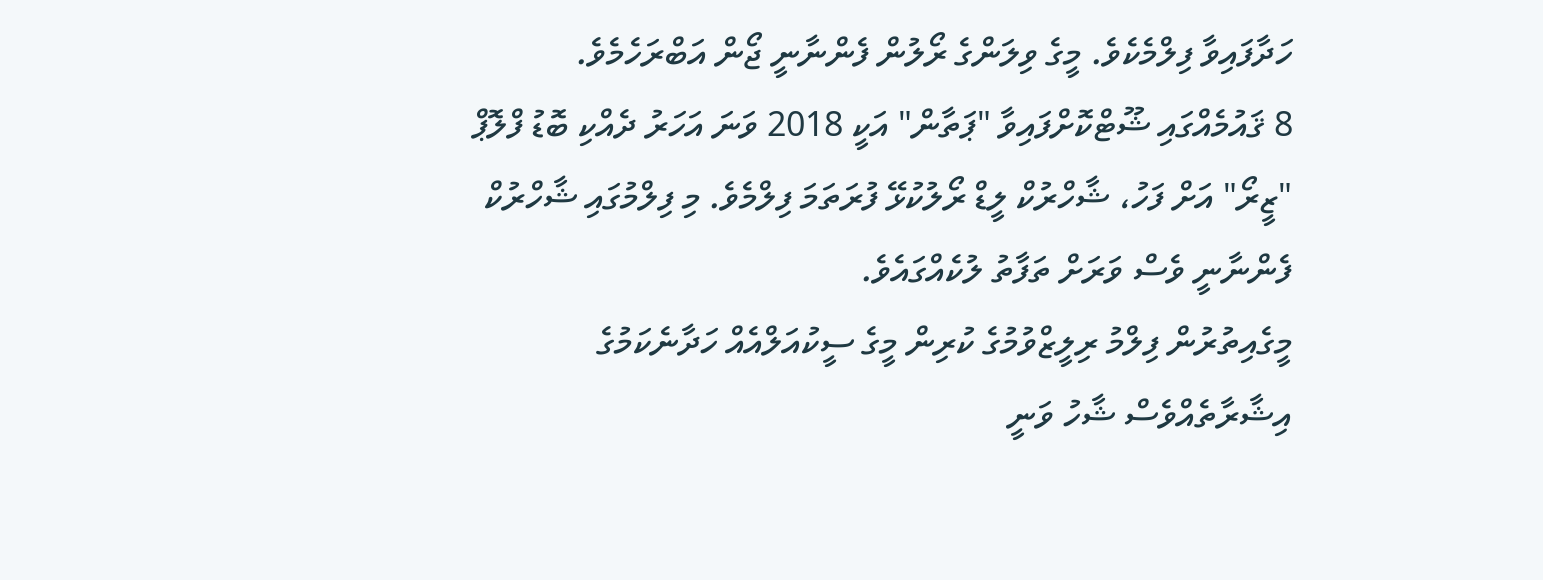ހަދާފައިވާ ފިލްމެކެވެ. މީގެ ވިލަންގެ ރޯލުން ފެންނާނީ ޖޯން އަބްރަހެމެވެ.
8 ޤައުމެއްގައި ޝޫޓްކޮށްފައިވާ "ޕަތާން" އަކީ 2018 ވަނަ އަހަރު ދެއްކި ބޮޑު ފްލޮޕް "ޒީރޯ" އަށް ފަހު، ޝާހްރުކް ލީޑް ރޯލުކުޅޭ ފުރަތަމަ ފިލްމެވެ. މި ފިލްމުގައި ޝާހްރުކް ފެންނާނީ ވެސް ވަރަށް ތަފާތު ލުކެއްގައެވެ.
މީގެއިތުރުން ފިލްމު ރިލީޒްވުމުގެ ކުރިން މީގެ ސީކުއަލްއެއް ހަދާނެކަމުގެ އިޝާރާތެއްވެސް ޝާހު ވަނީ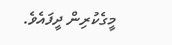މީގެކުރިން ދީފައެވެ.